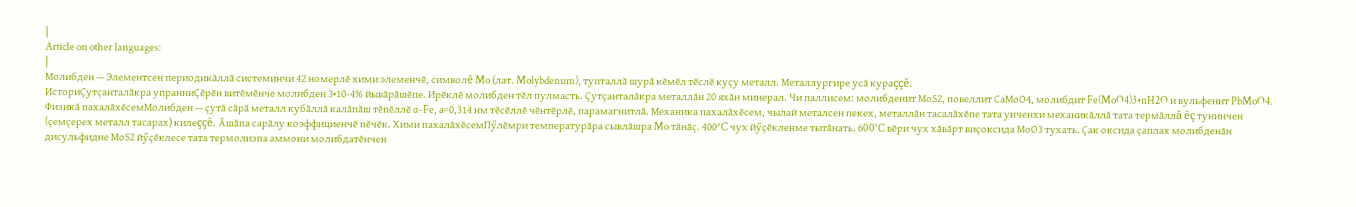|
Article on other languages:
|
Молибден — Элементсен периодикăллă системинчи 42 номерлĕ хими элеменчĕ, символĕ Mo (лат. Molybdenum), тупталлă шурă кĕмĕл тĕслĕ куçу металл. Металлургире усă кураççĕ.
ИсториÇутçанталăкра упранниÇĕрĕн витĕмĕнче молибден 3•10-4% йывăрăшĕпе. Ирĕклĕ молибден тĕл пулмасть. Çутçанталăкра металлăн 20 яхăн минерал. Чи паллисем: молибденит МоS2, повеллит СаМоО4, молибдит Fe(MoO4)3•nH2O и вульфенит PbMoO4. Физикă пахалăхĕсемМолибден — çутă сăрă металл кубăллă калăпăш тĕпĕллĕ α-Fe, а=0,314 нм тĕсĕллĕ чĕнтĕрлĕ, парамагнитлă. Механика пахалăхĕсем, чылай металсен пекех, металлăн тасалăхĕпе тата унченхи механикăллă тата термăллă ĕç тунинчен (çемçерех металл тасарах) килеççĕ. Ăшăпа сарăлу коэффициенчĕ пĕчĕк. Хими пахалăхĕсемПӳлĕмри температурăра сывлăшра Mo тăнăç. 400°C чух йӳçĕкленме тытăнать. 600°C вĕри чух хăвăрт виçоксида МоО3 тухать. Çак оксида çаплах молибденăн дисульфидне МоS2 йӳçĕклесе тата термолизпа аммони молибдатĕнчен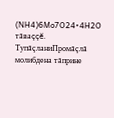(NH4)6Mo7O24•4H2O тăваççĕ. ТупăçланиПромăçлă молибдена тăприне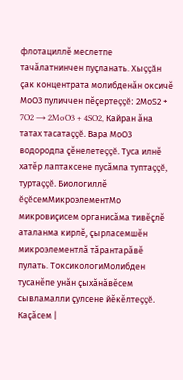флотациллĕ меслетпе тачăлатнинчен пуçланать. Хыççăн çак концентрата молибденăн оксичĕ МоО3 пуличчен пĕçертеççĕ: 2МоS2 + 7O2 → 2MoO3 + 4SO2, Кайран ăна татах тасатаççĕ. Вара МоО3 водородпа çĕнелетеççĕ. Туса илнĕ хатĕр лаптаксене пусăмпа туптаççĕ, туртаççĕ. Биологиллĕ ĕçĕсемМикроэлементМо микровиçисем органисăма тивĕçлĕ аталанма кирлĕ, çырласемшĕн микроэлементлă тăрантарăвĕ пулать. ТоксикологиМолибден тусанĕпе унăн çыхăнăвĕсем сывламалли çулсене йĕкĕлтеççĕ. Каçăсем |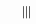|||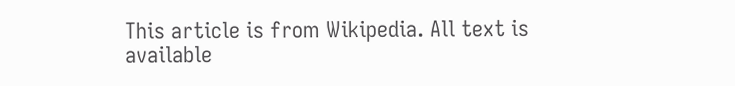This article is from Wikipedia. All text is available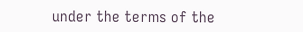under the terms of the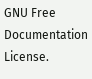GNU Free Documentation License.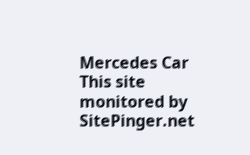Mercedes Car
This site monitored by SitePinger.net